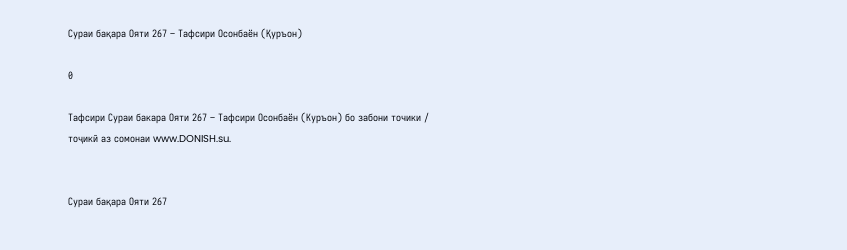Сураи бақара Ояти 267 – Тафсири Осонбаён (Қуръон)

0

Тафсири Сураи бакара Ояти 267 – Тафсири Осонбаён (Куръон) бо забони точики / тоҷикӣ аз сомонаи www.DONISH.su.


Сураи бақара Ояти 267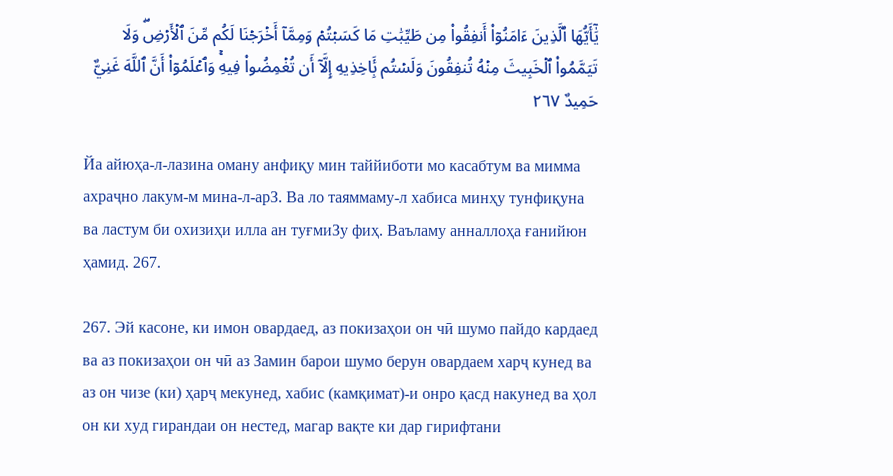يَٰٓأَيُّهَا ٱلَّذِينَ ءَامَنُوٓاْ أَنفِقُواْ مِن طَيِّبَٰتِ مَا كَسَبۡتُمۡ وَمِمَّآ أَخۡرَجۡنَا لَكُم مِّنَ ٱلۡأَرۡضِۖ وَلَا تَيَمَّمُواْ ٱلۡخَبِيثَ مِنۡهُ تُنفِقُونَ وَلَسۡتُم بِ‍َٔاخِذِيهِ إِلَّآ أَن تُغۡمِضُواْ فِيهِۚ وَٱعۡلَمُوٓاْ أَنَّ ٱللَّهَ غَنِيٌّ حَمِيدٌ ٢٦٧

Йа айюҳа-л-лазина оману анфиқу мин таййиботи мо касабтум ва мимма ахраҷно лакум-м мина-л-арЗ. Ва ло таяммаму-л хабиса минҳу тунфиқуна ва ластум би охизиҳи илла ан туғмиЗу фиҳ. Ваъламу анналлоҳа ғанийюн ҳамид. 267.

267. Эй касоне, ки имон овардаед, аз покизаҳои он чӣ шумо пайдо кардаед ва аз покизаҳои он чӣ аз Замин барои шумо берун овардаем харҷ кунед ва аз он чизе (ки) ҳарҷ мекунед, хабис (камқимат)-и онро қасд накунед ва ҳол он ки худ гирандаи он нестед, магар вақте ки дар гирифтани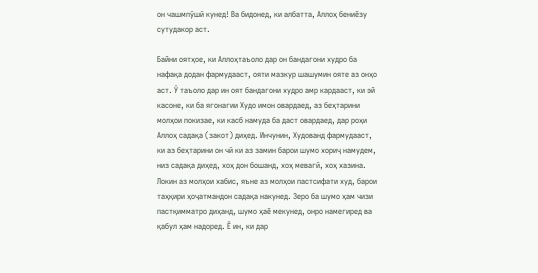он чашмпӯшӣ кунед! Ва бидонед, ки албатта, Аллоҳ бениёзу сутудакор аст.

Байни оятҳое, ки Аллоҳтаъоло дар он бандагони худро ба нафақа додан фармудааст, ояти мазкур шашумин ояте аз онҳо аст. Ӯ таъоло дар ин оят бандагони худро амр кардааст, ки эй касоне, ки ба ягонагии Худо имон овардаед, аз беҳтарини молҳои покизае, ки касб намуда ба даст овардаед, дар роҳи Аллоҳ садақа (закот) диҳед. Инчунин, Худованд фармудааст, ки аз беҳтарини он чӣ ки аз замин барои шумо хориҷ намудем, низ садақа диҳед, хоҳ дон бошанд, хоҳ мевагӣ, хоҳ хазина. Локин аз молҳои хабис, яъне аз молҳои пастсифати худ, барои таҳқири ҳоҷатмандон садақа накунед. Зеро ба шумо ҳам чизи пастқимматро диҳанд, шумо ҳаё мекунед, онро намегиред ва қабул ҳам надоред. Ё ин, ки дар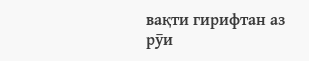вақти гирифтан аз рӯи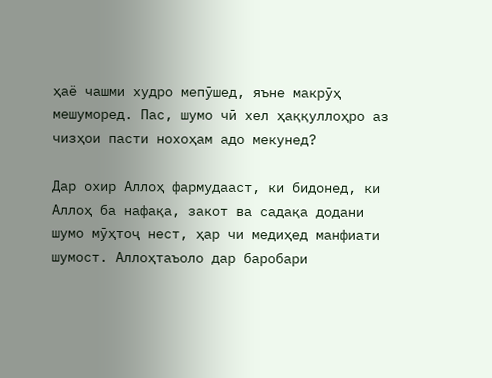ҳаё чашми худро мепӯшед, яъне макрӯҳ мешуморед. Пас, шумо чӣ хел ҳаққуллоҳро аз чизҳои пасти нохоҳам адо мекунед?

Дар охир Аллоҳ фармудааст, ки бидонед, ки Аллоҳ ба нафақа, закот ва садақа додани шумо мӯҳтоҷ нест, ҳар чи медиҳед манфиати шумост. Аллоҳтаъоло дар баробари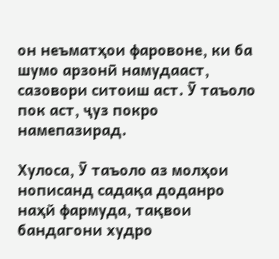он неъматҳои фаровоне, ки ба шумо арзонӣ намудааст, сазовори ситоиш аст. Ӯ таъоло пок аст, ҷуз покро намепазирад.

Хулоса, Ӯ таъоло аз молҳои нописанд садақа доданро наҳй фармуда, тақвои бандагони худро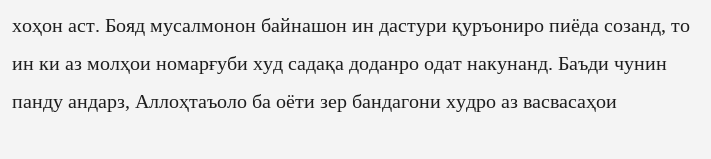хоҳон аст. Бояд мусалмонон байнашон ин дастури қуръониро пиёда созанд, то ин ки аз молҳои номарғуби худ садақа доданро одат накунанд. Баъди чунин панду андарз, Аллоҳтаъоло ба оёти зер бандагони худро аз васвасаҳои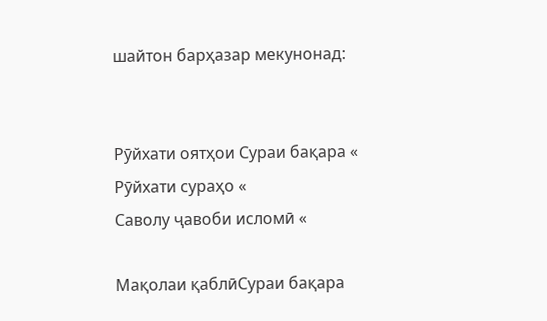шайтон барҳазар мекунонад:


Рӯйхати оятҳои Сураи бақара «
Рӯйхати сураҳо «
Саволу ҷавоби исломӣ «

Мақолаи қаблӣСураи бақара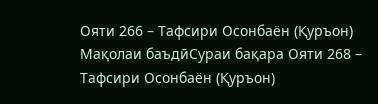Ояти 266 – Тафсири Осонбаён (Қуръон)
Мақолаи баъдӣСураи бақара Ояти 268 – Тафсири Осонбаён (Қуръон)